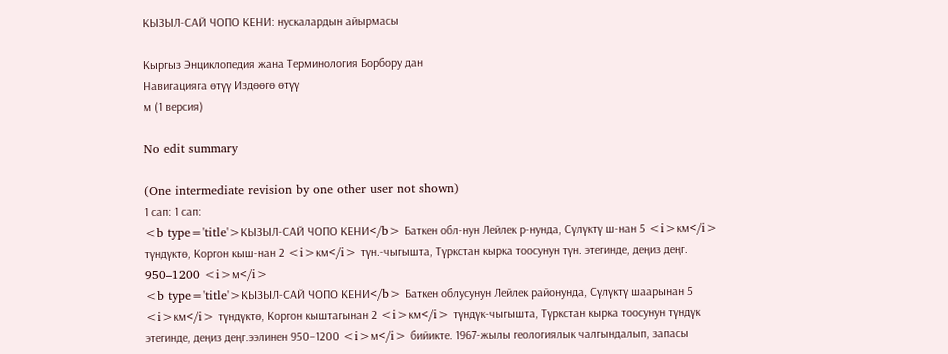КЫЗЫЛ-САЙ ЧОПО КЕНИ: нускалардын айырмасы

Кыргыз Энциклопедия жана Терминология Борбору дан
Навигацияга өтүү Издөөгө өтүү
м (1 версия)

No edit summary

(One intermediate revision by one other user not shown)
1 сап: 1 сап:
<b type='title'>КЫЗЫЛ-САЙ ЧОПО КЕНИ</b> Баткен обл-нун Лейлек р-нунда, Сүлүктү ш-нан 5 <i>км</i> түндүктө, Коргон кыш-нан 2 <i>км</i> түн.-чыгышта, Түркстан кырка тоосунун түн. этегинде, деңиз деңг. 950–1200 <i>м</i>
<b type='title'>КЫЗЫЛ-САЙ ЧОПО КЕНИ</b> Баткен облусунун Лейлек районунда, Сүлүктү шаарынан 5 <i>км</i> түндүктө, Коргон кыштагынан 2 <i>км</i> түндүк-чыгышта, Түркстан кырка тоосунун түндүк этегинде, деңиз деңг.ээлинен 950–1200 <i>м</i> бийикте. 1967-жылы геологиялык чалгындалып, запасы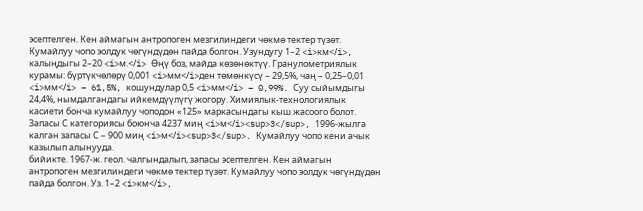эсептелген. Кен аймагын антропоген мезгилиндеги чөкмө тектер түзөт. Кумайлуу чопо эолдук чөгүндүдөн пайда болгон. Узундугу 1–2 <i>км</i>, калыңдыгы 2–20 <i>м.</i> Өңү боз, майда көзөнөктүү. Гранулометриялык курамы: бүртүкчөлөрү 0,001 <i>мм</i>ден төмөнкүсү – 29,5%, чаң – 0,25–0,01 <i>мм</i> – 61,5%, кошундулар 0,5 <i>мм</i> – 0,99%. Суу сыйымдыгы 24,4%, нымдалгандагы ийкемдүүлүгү жогору. Химиялык-технологиялык касиети бонча кумайлуу чоподон «125» маркасындагы кыш жасоого болот. Запасы С категориясы боюнча 4237 миң <i>м</i><sup>3</sup>, 1996-жылга калган запасы С – 900 миң <i>м</i><sup>3</sup>. Кумайлуу чопо кени ачык казылып алынууда.
бийикте. 1967-ж. геол. чалгындалып, запасы эсептелген. Кен аймагын антропоген мезгилиндеги чөкмө тектер түзөт. Кумайлуу чопо эолдук чөгүндүдөн пайда болгон. Уз. 1–2 <i>км</i>,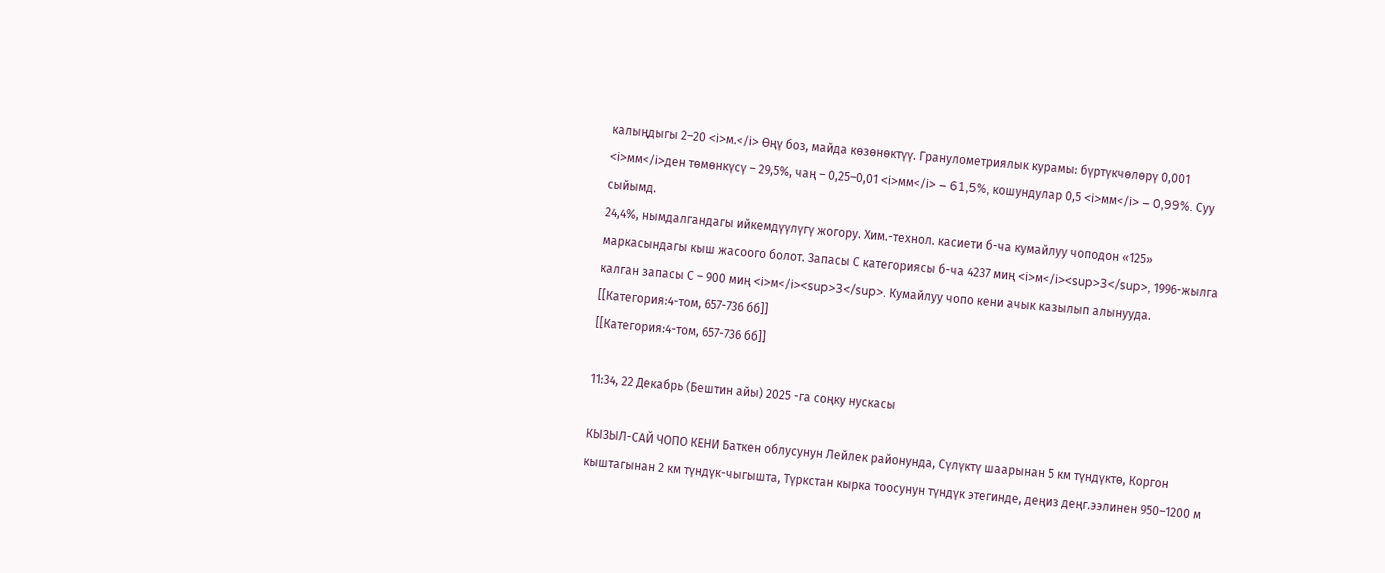калыңдыгы 2–20 <i>м.</i> Өңү боз, майда көзөнөктүү. Гранулометриялык курамы: бүртүкчөлөрү 0,001 <i>мм</i>ден төмөнкүсү – 29,5%, чаң – 0,25–0,01 <i>мм</i> – 61,5%, кошундулар 0,5 <i>мм</i> – 0,99%. Суу сыйымд.
24,4%, нымдалгандагы ийкемдүүлүгү жогору. Хим.-технол. касиети б-ча кумайлуу чоподон «125» маркасындагы кыш жасоого болот. Запасы С категориясы б-ча 4237 миң <i>м</i><sup>3</sup>, 1996-жылга калган запасы С – 900 миң <i>м</i><sup>3</sup>. Кумайлуу чопо кени ачык казылып алынууда.
[[Категория:4-том, 657-736 бб]]
[[Категория:4-том, 657-736 бб]]

11:34, 22 Декабрь (Бештин айы) 2025 -га соңку нускасы

КЫЗЫЛ-САЙ ЧОПО КЕНИ Баткен облусунун Лейлек районунда, Сүлүктү шаарынан 5 км түндүктө, Коргон кыштагынан 2 км түндүк-чыгышта, Түркстан кырка тоосунун түндүк этегинде, деңиз деңг.ээлинен 950–1200 м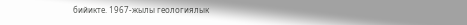бийикте. 1967-жылы геологиялык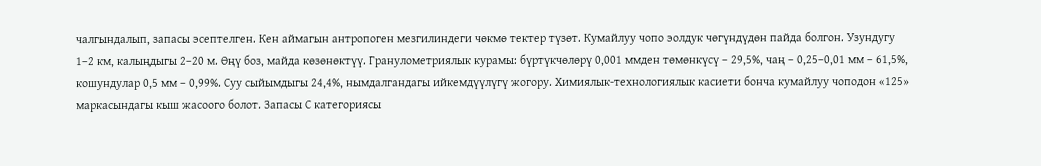чалгындалып, запасы эсептелген. Кен аймагын антропоген мезгилиндеги чөкмө тектер түзөт. Кумайлуу чопо эолдук чөгүндүдөн пайда болгон. Узундугу 1–2 км, калыңдыгы 2–20 м. Өңү боз, майда көзөнөктүү. Гранулометриялык курамы: бүртүкчөлөрү 0,001 ммден төмөнкүсү – 29,5%, чаң – 0,25–0,01 мм – 61,5%, кошундулар 0,5 мм – 0,99%. Суу сыйымдыгы 24,4%, нымдалгандагы ийкемдүүлүгү жогору. Химиялык-технологиялык касиети бонча кумайлуу чоподон «125» маркасындагы кыш жасоого болот. Запасы С категориясы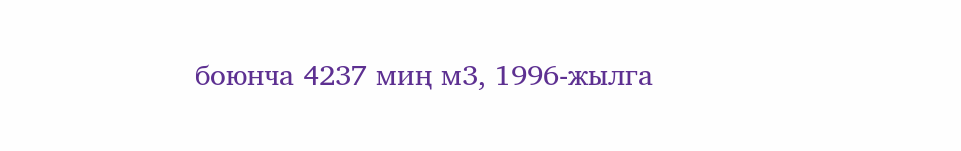боюнча 4237 миң м3, 1996-жылга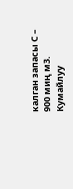калган запасы С – 900 миң м3. Кумайлуу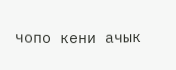чопо кени ачык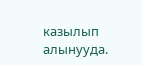казылып алынууда.